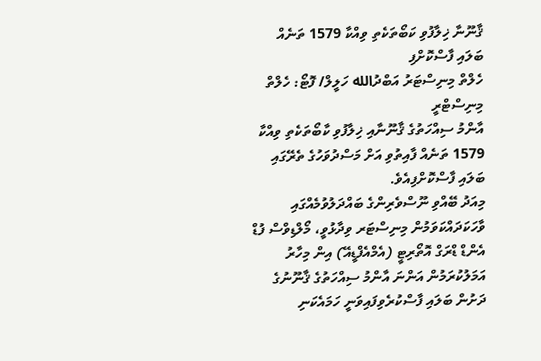ޤާނޫނާ ޚިލާފުވި ކަބޯތަކެތި ވިއްކާ 1579 ތަނެއް ބަލައި ފާސްކޮށްފި
ހެލްތް މިނިސްޓަރު އަބްދުالله ހަލީލް/ ފޮޓޯ: ހެލްތް މިނިސްޓްރީ
އާންމު ސިއްހަތުގެ ޤާނޫނާއި ޚިލާފުވި ކާބޯތަކެތި ވިއްކާ 1579 ތަނެއް ފާއިތުވި އަށް މަސްދުވަހުގެ ތެރޭގައި ބަލައި ފާސްކޮށްފިއެވެ.
މިއަދު ބޭއްވި ނޫސްވެރިންގެ ބައްދަލުވުމެއްގައި ވާހަކަދައްކަވަމުން މިނިސްޓަރ ވިދާޅުވީ، މޯލްޑިވްސް ފުޑް އެންޑް ޑްރަގް އޮތޯރިޓީ (އެމްއެފްޑީއޭ) އިން މިހާރު އަމަލުކުރަމުން އަންނަ އާންމު ސިއްހަތުގެ ޤާނޫނުގެ ދަށުން ބަލައި ފާސްކުރެވިފައިވަނީ ހަމައެކަނި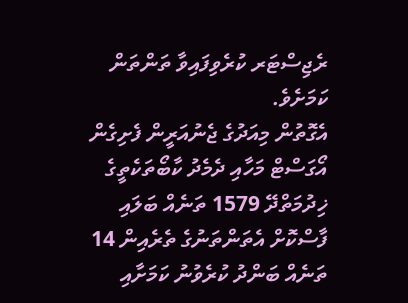ރެޖިސްޓަރ ކުރެވިފައިވާ ތަންތަން ކަމަށެވެ.
އެގޮތުން މިއަދުގެ ޖެނުއަރީން ފެށިގެން އޯގަސްޓް މަހާއި ދެމެދު ކާބޯތަކެތީގެ ޚިދުމަތްދޭ 1579 ތަނެއް ބަލައި ފާސްކޮށް އެތަންތަނުގެ ތެރެއިން 14 ތަނެއް ބަންދު ކުރެވުނު ކަމަށާއި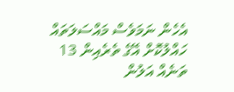އެހެން ނަމަވެސް މައްސަލަތައް ހައްލުކޮށް އޭގެ ތެރެއިން 13 ތަނެއް އަލުން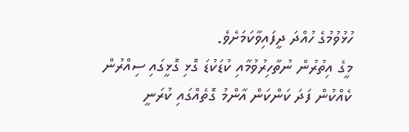ހުޅުވުމުގެ ހުއްދަ ދީފައިވާކަމަށެވެ.
މީގެ އިތުރުން ނުތާހިރުވުމާއި ކުޑަކުޑަ ގޮޅި ގޮޅީގައި ސިއްރުން ކެއްކުން ފަދަ ކަންކަން އާންމު ގޮތެއްގައި ކުރަނީ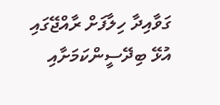ގަވާއިދާ ހިލާފަށް ރާއްޖޭގައި އުޅޭ ބިދޭސީންކަމަށާއި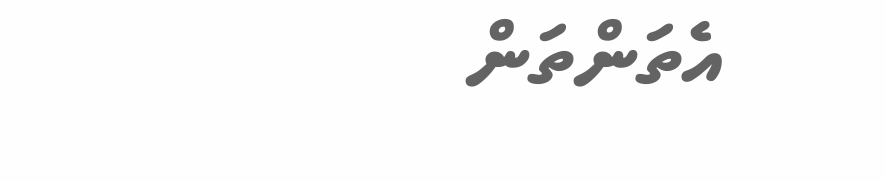އެތަންތަން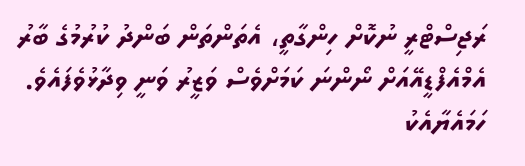ރަޖިސްޓްރީ ނުކޮށް ހިންގާތީ، އެތަންތަން ބަންދު ކުރުމުގެ ބާރު އެމްއެފްޑީއޭއަށް ނޯންނަ ކަމަށްވެސް ވަޒީރު ވަނީ ވިދާޅުވެފައެވެ.
ހަމައެޔާއެކު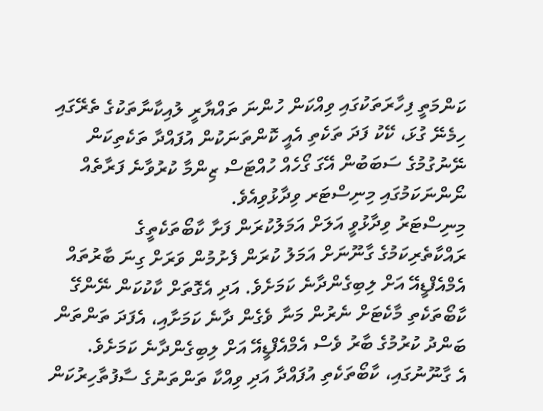ކަންމަތީ ފިހާރަތަކުގައި ވިއްކަން ހުންނަ ތައްޔާރީ ލުއިކާނާތަކުގެ ތެރޭގައި ހިމެނޭ ގުޅަ، ކޭކު ފަދަ ތަކެތި އެއީ ކޮންތަނަކުން އުފައްދާ ތަކެތިކަން ނޭނުގުމުގެ ސަބަބުން އޭގަ ގޯހެއް ހުއްޓަސް ޒިންމާ ކުރުވާނެ ފަރާތެއް ނޯންނަކަމުގައި މިނިސްޓަރ ވިދާޅުވިއެވެ.
މިނިސްޓަރު ވިދާޅުވީ އަލަށް އަމަލުކުރަން ފަށާ ކާބޯތަކެތީގެ ރައްކާތެރިކަމުގެ ގާނޫނަށް އަމަލު ކުރަން ފެށުމުން ވަރަށް ގިނަ ބާރުތައް އެމްއެފްޑީއޭ އަށް ލިބިގެންދާނެ ކަމަށެވެ. އަދި އެގޮތަށް ކާކުކަން ނޭންގޭ ކާބޯތަކެތި މާކެޓަށް ނެރުން މަނާ ވެގެން ދާނެ ކަމަށާއި، އެފަދަ ތަންތަން ބަންދު ކުރުމުގެ ބާރު ވެސް އެމްއެފްޑީއޭ އަށް ލިބިގެންދާނެ ކަމަށެވެ.
އެ ގާނޫނުގައި، ކާބޯތަކެތި އުފައްދާ އަދި ވިއްކާ ތަންތަނުގެ ސާފުތާހިރުކަން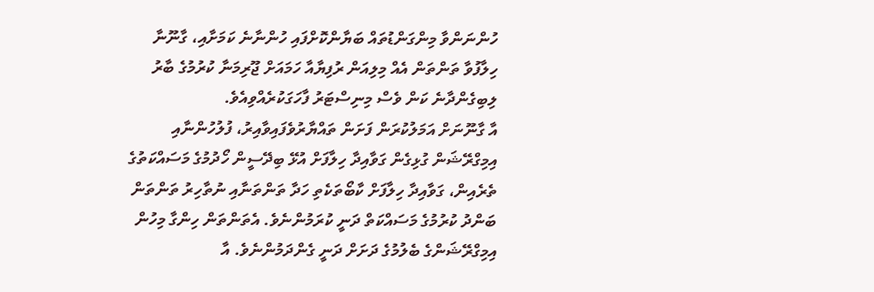ހުންނަންވާ މިންގަންޑުތައް ބަޔާންކޮށްފައި ހުންނާނެ ކަމަށާއި، ގާނޫނާ ހިލާފުވާ ތަންތަން އެއް މިލިއަން ރުފިޔާއާ ހަމައަށް ޖޫރިމަނާ ކުރުމުގެ ބާރު ލިބިގެންދާނެ ކަން ވެސް މިނިސްޓަރު ފާހަގަކުރެއްވިއެވެ.
އާ ގާނޫނަށް އަމަލުކުރަން ފަށަން ތައްޔާރުވެފައިވާއިރު، ފުލުހުންނާއި އިމިގްރޭޝަން ގުޅިގެން ގަވާއިދާ ހިލާފަށް އުޅޭ ބިދޭސީން ހޯދުމުގެ މަސައްކަތުގެ ތެރެއިން، ގަވާއިދާ ހިލާފަށް ކާބޯތަކެތި ހަދާ ތަންތަނާއި ނުތާހިރު ތަންތަން ބަންދު ކުރުމުގެ މަސައްކަތް ދަނީ ކުރަމުންނެވެ. އެތަންތަން ހިންގާ މިހުން އިމިގްރޭޝަންގެ ބެލުމުގެ ދަށަށް ދަނީ ގެންދަމުންނެވެ. އާ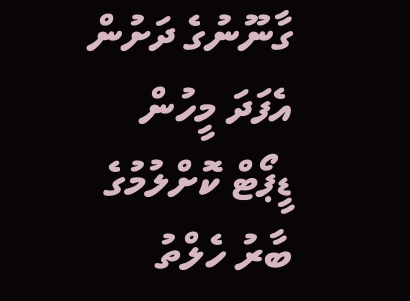ގާނޫނުގެ ދަށުން އެފަދަ މީހުން ޑީޕޯޓް ކޮށްލުމުގެ ބާރު ހެލްތު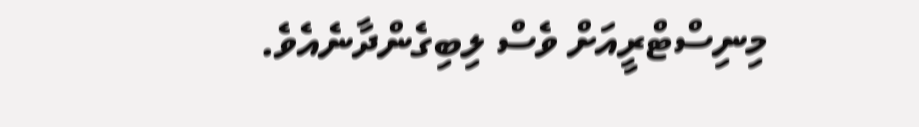މިނިސްޓްރީއަށް ވެސް ލިބިގެންދާނެއެވެ.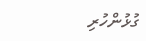ގުޅުންހުރި